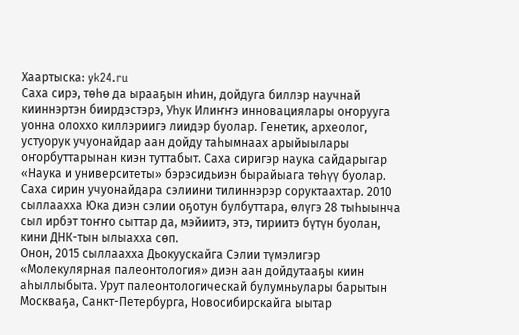Хаартыска: yk24.ru
Саха сирэ, төһө да ырааҕын иһин, дойдуга биллэр научнай кииннэртэн биирдэстэрэ, Уһук Илиҥҥэ инновациялары оҥорууга уонна олоххо киллэриигэ лиидэр буолар. Генетик, археолог, устуорук учуонайдар аан дойду таһымнаах арыйыылары оҥорбуттарынан киэн туттабыт. Саха сиригэр наука сайдарыгар «Наука и университеты» бэрэсидьиэн бырайыага төһүү буолар.
Саха сирин учуонайдара сэлиини тилиннэрэр соруктаахтар. 2010 сыллаахха Юка диэн сэлии оҕотун булбуттара, өлүгэ 28 тыһыынча сыл ирбэт тоҥҥо сыттар да, мэйиитэ, этэ, тириитэ бүтүн буолан, кини ДНК-тын ылыахха сөп.
Онон, 2015 сыллаахха Дьокуускайга Сэлии түмэлигэр «Молекулярная палеонтология» диэн аан дойдутааҕы киин аһыллыбыта. Урут палеонтологическай булумньулары барытын Москваҕа, Санкт-Петербурга, Новосибирскайга ыытар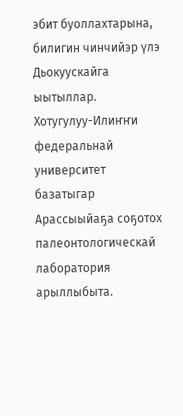эбит буоллахтарына, билигин чинчийэр үлэ Дьокуускайга ыытыллар.
Хотугулуу-Илиҥҥи федеральнай университет базатыгар Арассыыйаҕа соҕотох палеонтологическай лаборатория арыллыбыта.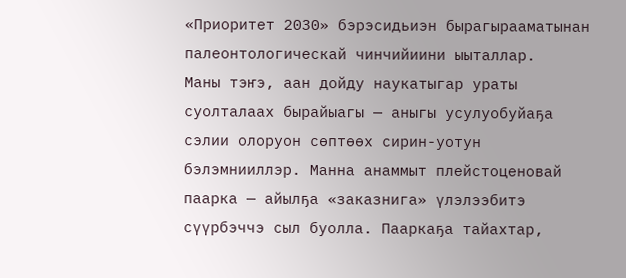«Приоритет 2030» бэрэсидьиэн бырагырааматынан палеонтологическай чинчийиини ыыталлар.
Маны тэҥэ, аан дойду наукатыгар ураты суолталаах бырайыагы — аныгы усулуобуйаҕа сэлии олоруон сөптөөх сирин-уотун бэлэмнииллэр. Манна анаммыт плейстоценовай паарка — айылҕа «заказнига» үлэлээбитэ сүүрбэччэ сыл буолла. Пааркаҕа тайахтар,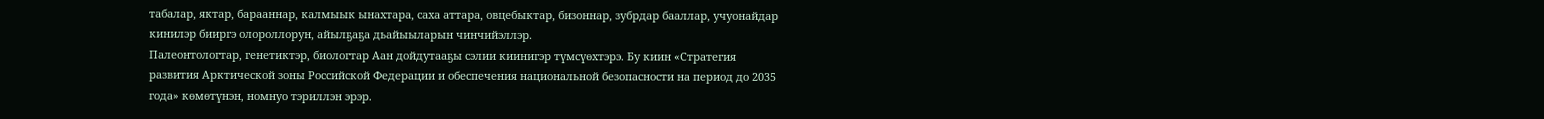табалар, яктар, барааннар, калмыык ынахтара, саха аттара, овцебыктар, бизоннар, зубрдар бааллар, учуонайдар кинилэр бииргэ олороллорун, айылҕаҕа дьайыыларын чинчийэллэр.
Палеонтологтар, генетиктэр, биологтар Аан дойдутааҕы сэлии киинигэр түмсүөхтэрэ. Бу киин «Стратегия развития Арктической зоны Российской Федерации и обеспечения национальной безопасности на период до 2035 года» көмөтүнэн, номнуо тэриллэн эрэр.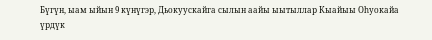Бүгүн, ыам ыйын 9 күнүгэр, Дьокуускайга сылын аайы ыытыллар Кыайыы Оһуокайа үрдүк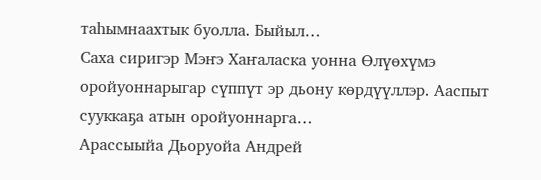таһымнаахтык буолла. Быйыл…
Саха сиригэр Мэҥэ Хаҥаласка уонна Өлүөхүмэ оройуоннарыгар сүппүт эр дьону көрдүүллэр. Ааспыт сууккаҕа атын оройуоннарга…
Арассыыйа Дьоруойа Андрей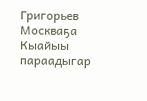Григорьев Москваҕа Кыайыы параадыгар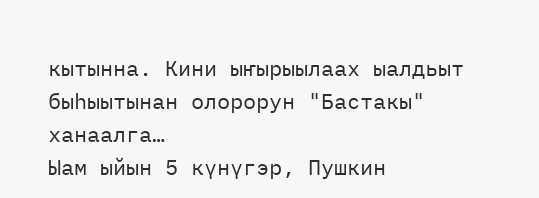кытынна. Кини ыҥырыылаах ыалдьыт быһыытынан олорорун "Бастакы" ханаалга…
Ыам ыйын 5 күнүгэр, Пушкин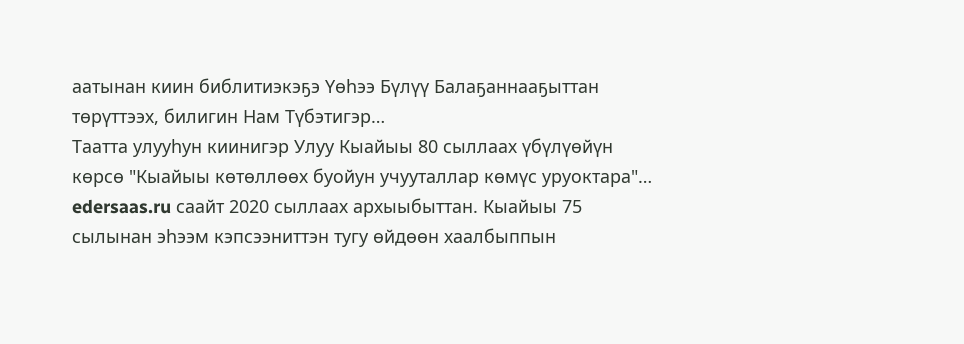аатынан киин библитиэкэҕэ Үөһээ Бүлүү Балаҕаннааҕыттан төрүттээх, билигин Нам Түбэтигэр…
Таатта улууһун киинигэр Улуу Кыайыы 80 сыллаах үбүлүөйүн көрсө "Кыайыы көтөллөөх буойун учууталлар көмүс уруоктара"…
edersaas.ru саайт 2020 сыллаах архыыбыттан. Кыайыы 75 сылынан эһээм кэпсээниттэн тугу өйдөөн хаалбыппын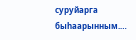суруйарга быһаарынным.…